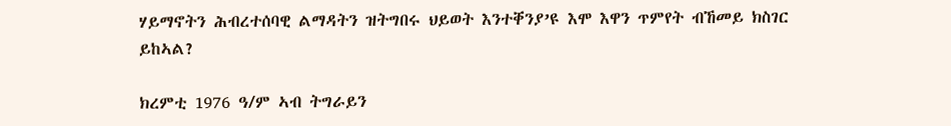ሃይማኖትን ሕብረተሰባዊ ልማዳትን ዝትግበሩ ህይወት እንተቐንያ’ዩ እሞ እዋን ጥምየት ብኸመይ ክስገር ይከኣል?

ክረምቲ 1976 ዓ/ም ኣብ ትግራይን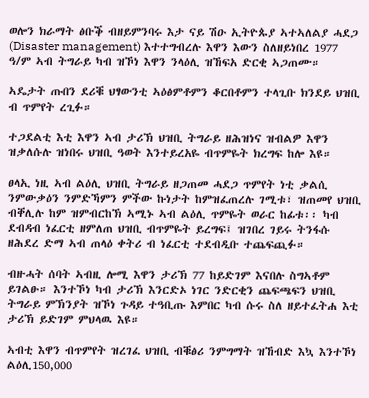ወሎን ክራማት ፅቡቕ ብዘይምንባሩ እታ ናይ ሽዑ ኢትዮጱያ ኣተኣለልያ ሓደጋ (Disaster management) እተተግብረሉ እዋን እውን ስለዘይነበረ 1977 ዓ/ም ኣብ ትግራይ ካብ ዝኾነ እዋን ንላዕሊ ዝኸፍአ ድርቂ ኣጋጠሙ።

ኣዴታት ጡበን ደሪቑ ህፃውንቲ ኣዕፅምቶምን ቆርበቶምን ተላጊቡ ክንደይ ህዝቢ ብ ጥምየት ረጊፉ።

ተጋደልቲ እቲ እዋን ኣብ ታሪኽ ህዝቢ ትግራይ ዘሕዝነና ዝብልዎ እዋን ዝቃለሱሉ ዝነበሩ ህዝቢ ዓወት እንተይረአዬ ብጥምዬት ክረግፍ ከሎ እዩ።

ፀላኢ ነዚ ኣብ ልዕሊ ህዝቢ ትግራይ ዘጋጠመ ሓደጋ ጥምየት ነቲ ቃልሲ  ንምውቃዕን ንምድኻምን ምችው ኩነታት ከምዝፈጠረሉ ገሚቱ፣ ዝጠመየ ህዝቢ ብቐሊሉ ከም ዝምብርከኽ ኣሚኑ ኣብ ልዕሊ ጥምዬት ወራር ከፊቱ፡፡ ካብ ደብዳብ ነፈርቲ ዘምለጠ ህዝቢ ብጥምዬት ይረግፍ፤ ዝገበረ ገይሩ ትንፋሱ ዘሕደረ ድማ ኣብ ጠላዕ ቀትሪ ብ ነፈርቲ ተደብዲቡ ተጨፍጪፉ።

ብዙሓት ሰባት ኣብዚ ሎሚ እዋን ታሪኽ 77 ከይድገም እናበሉ ስግኣቶም ይገልፁ። እንተኾነ ካብ ታሪኽ እንርድኦ ነገር ንድርቂን ጨፍጫፍን ህዝቢ ትግራይ ምኽንያት ዝኾነ ጉዳይ ተዓቢጡ እምበር ካብ ሱሩ ስለ ዘይተፈትሐ እቲ ታሪኽ ይድገም ምህላዉ እዩ።

ኣብቲ እዋን ብጥምየት ዝረገፈ ህዝቢ ብቑፅሪ ንምግማት ዝኸብድ እኳ እንተኾነ ልዕሊ150,000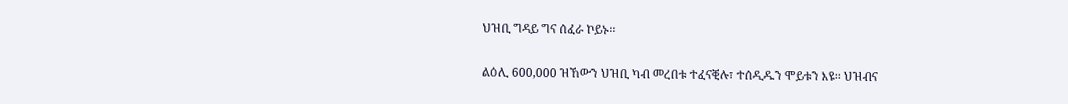ህዝቢ ግዳይ ግና ሰፈራ ኮይኑ፡፡

ልዕሊ 600,000 ዝኸውን ህዝቢ ካብ መረበቱ ተፈናቒሉ፣ ተሰዲዱን ሞይቱን እዩ፡፡ ህዝብና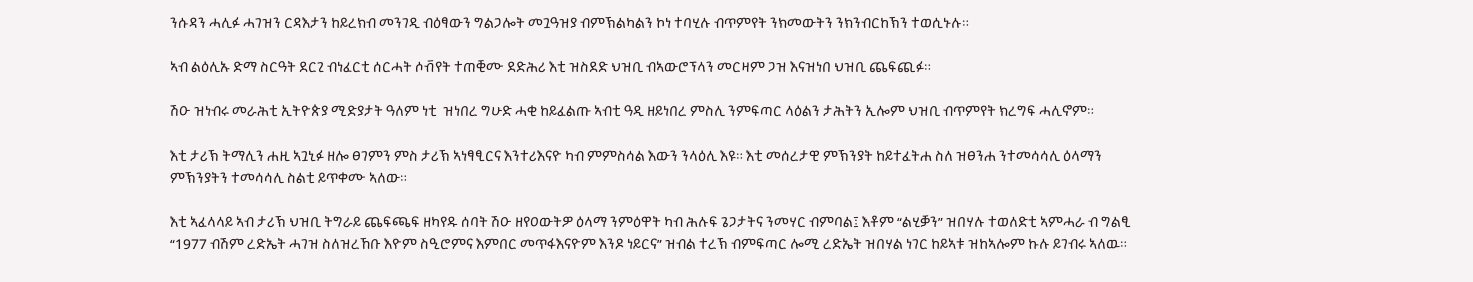ንሱዳን ሓሊፉ ሓገዝን ርዳእታን ከይረክብ መንገዲ ብዕፃውን ግልጋሎት መጓዓዝያ ብምኽልካልን ኮነ ተባሂሉ ብጥምየት ንክመውትን ንክንብርከኽን ተወሲኑሉ።

ኣብ ልዕሊኡ ድማ ስርዓት ደርጊ ብነፈርቲ ሰርሓት ሶቭየት ተጠቒሙ ደድሕሪ እቲ ዝስደድ ህዝቢ ብኣውሮፕላን መርዛም ጋዝ እናዝነበ ህዝቢ ጨፍጪፉ።

ሽዑ ዝነብሩ መራሕቲ ኢትዮጵያ ሚድያታት ዓለም ነቲ  ዝነበረ ግሁድ ሓቂ ከይፈልጡ ኣብቲ ዓዲ ዘይነበረ ምስሊ ንምፍጣር ላዕልን ታሕትን ኢሎም ህዝቢ ብጥምየት ክረግፍ ሓሊኖም።

እቲ ታሪኽ ትማሊን ሐዚ ኣጓኒፉ ዘሎ ፀገምን ምስ ታሪኽ ኣነፃፂርና እንተሪእናዮ ካብ ምምስሳል እውን ንላዕሊ እዩ። እቲ መሰረታዊ ምኽንያት ከይተፈትሐ ስለ ዝፀንሐ ንተመሳሳሊ ዕላማን ምኽንያትን ተመሳሳሊ ስልቲ ይጥቀሙ ኣለው።

እቲ ኣፈላላይ ኣብ ታሪኽ ህዝቢ ትግራይ ጨፍጫፍ ዘካየዱ ሰባት ሽዑ ዘየዐውትዎ ዕላማ ንምዕዋት ካብ ሕሉፍ ጌጋታትና ንመሃር ብምባል፤ እቶም “ልሂቓን” ዝበሃሉ ተወለድቲ ኣምሓራ ብ ግልፂ “1977 ብሽም ረድኤት ሓገዝ ስለዝረኸቡ እዮም ስዒሮምና እምበር መጥፋእናዮም እንዶ ነይርና” ዝብል ተረኽ ብምፍጣር ሎሚ ረድኤት ዝበሃል ነገር ከይኣቱ ዝከኣሎም ኩሉ ይገብሩ ኣለዉ።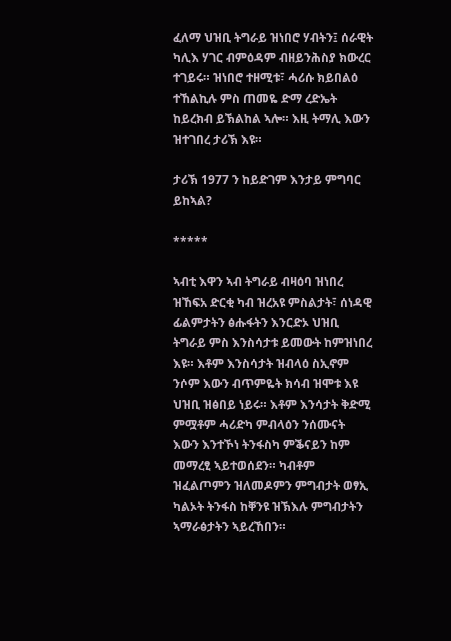ፈለማ ህዝቢ ትግራይ ዝነበሮ ሃብትን፤ ሰራዊት ካሊእ ሃገር ብምዕዳም ብዘይንሕስያ ክውረር ተገይሩ። ዝነበሮ ተዘሚቱ፣ ሓሪሱ ክይበልዕ ተኸልኪሉ ምስ ጠመዬ ድማ ረድኤት ከይረክብ ይኽልከል ኣሎ። እዚ ትማሊ እውን ዝተገበረ ታሪኽ እዩ።

ታሪኽ 1977 ን ከይድገም እንታይ ምግባር ይከኣል?

*****

ኣብቲ እዋን ኣብ ትግራይ ብዛዕባ ዝነበረ ዝኸፍአ ድርቂ ካብ ዝረአዩ ምስልታት፣ ሰነዳዊ ፊልምታትን ፅሑፋትን እንርድኦ ህዝቢ ትግራይ ምስ እንስሳታቱ ይመውት ከምዝነበረ እዩ። እቶም እንስሳታት ዝብላዕ ስኢኖም ንሶም እውን ብጥምዬት ክሳብ ዝሞቱ እዩ ህዝቢ ዝፅበይ ነይሩ። እቶም እንሳታት ቅድሚ ምሟቶም ሓሪድካ ምብላዕን ንሰሙናት እውን እንተኾነ ትንፋስካ ምቕናይን ከም መማረፂ ኣይተወሰደን። ካብቶም ዝፈልጦምን ዝለመዶምን ምግብታት ወፃኢ ካልኦት ትንፋስ ከቐንዩ ዝኽእሉ ምግብታትን ኣማራፅታትን ኣይረኸበን።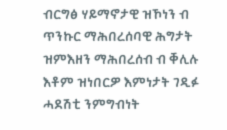ብርግፅ ሃይማኖታዊ ዝኾነን ብ ጥንኩር ማሕበረሰባዊ ሕግታት ዝምእዘን ማሕበረሰብ ብ ቐሊሉ እቶም ዝነበርዎ እምነታት ገዲፉ ሓደሽቲ ንምግብነት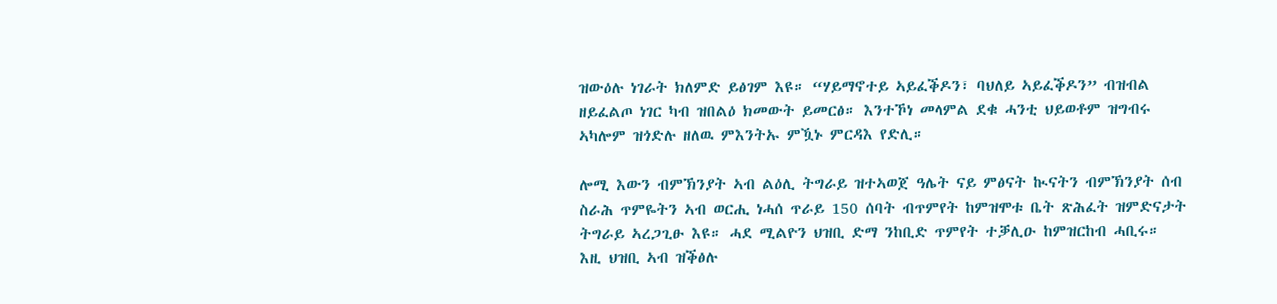ዝውዕሉ ነገራት ክለምድ ይፅገም እዩ። “ሃይማኖተይ ኣይፈቕዶን፣ ባህለይ ኣይፈቕዶን” ብዝብል ዘይፈልጦ ነገር ካብ ዝበልዕ ክመውት ይመርፅ። እንተኾነ መላምል ደቁ ሓንቲ ህይወቶም ዝግብሩ ኣካሎም ዝጎድሉ ዘለዉ ምእንትኡ ምዃኑ ምርዳእ የድሊ።

ሎሚ እውን ብምኽንያት ኣብ ልዕሊ ትግራይ ዝተኣወጀ ዓሌት ናይ ምፅናት ኲናትን ብምኽንያት ሰብ ስራሕ ጥምዬትን ኣብ ወርሒ ነሓሰ ጥራይ 150 ሰባት ብጥምየት ከምዝሞቱ ቤት ጽሕፈት ዝምድናታት ትግራይ ኣረጋጊፁ እዩ። ሓደ ሚልዮን ህዝቢ ድማ ንከቢድ ጥምየት ተቓሊዑ ከምዝርከብ ሓቢሩ። እዚ ህዝቢ ኣብ ዝቕፅሉ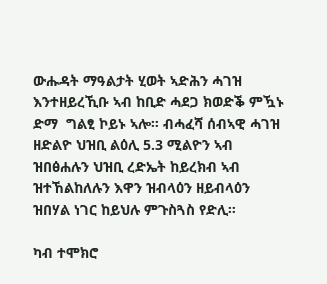ውሑዳት ማዓልታት ሂወት ኣድሕን ሓገዝ እንተዘይረኺቡ ኣብ ከቢድ ሓደጋ ክወድቕ ምዃኑ ድማ  ግልፂ ኮይኑ ኣሎ። ብሓፈሻ ሰብኣዊ ሓገዝ ዘድልዮ ህዝቢ ልዕሊ 5.3 ሚልዮን ኣብ ዝበፅሐሉን ህዝቢ ረድኤት ከይረክብ ኣብ ዝተኸልከለሉን እዋን ዝብላዕን ዘይብላዕን ዝበሃል ነገር ከይህሉ ምጉስጓስ የድሊ።

ካብ ተሞክሮ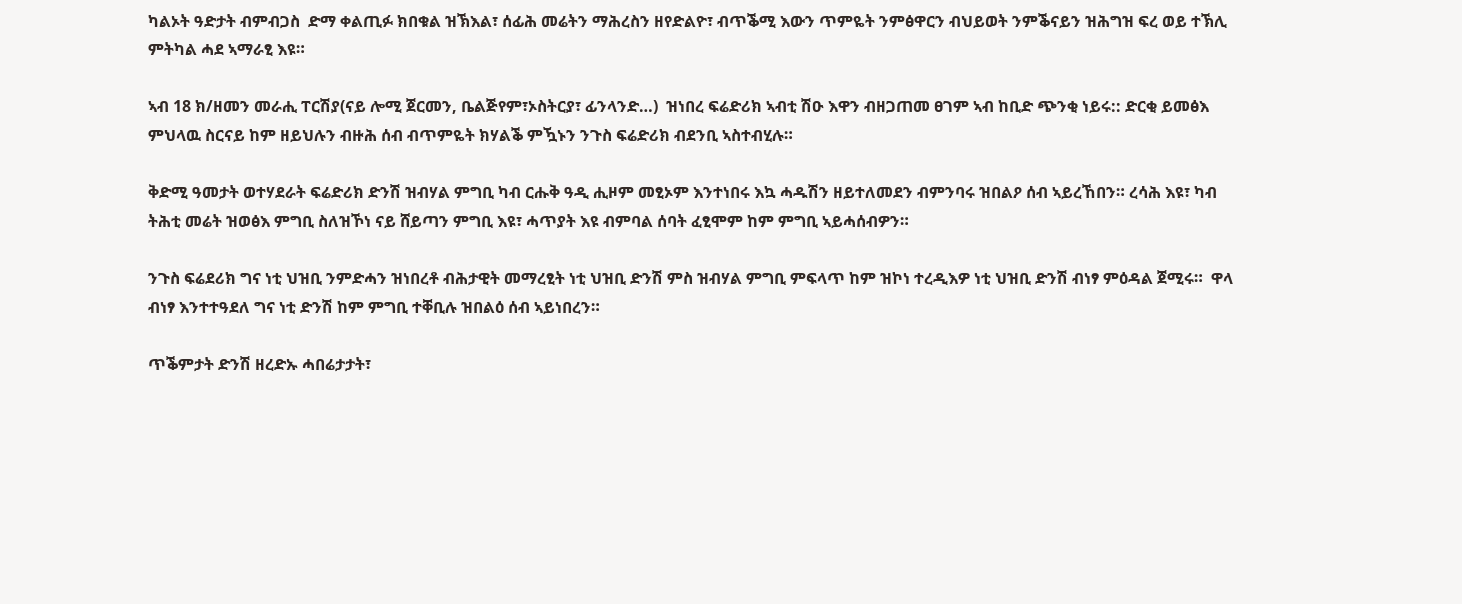ካልኦት ዓድታት ብምብጋስ  ድማ ቀልጢፉ ክበቁል ዝኽእል፣ ሰፊሕ መሬትን ማሕረስን ዘየድልዮ፣ ብጥቕሚ እውን ጥምዬት ንምፅዋርን ብህይወት ንምቕናይን ዝሕግዝ ፍረ ወይ ተኽሊ ምትካል ሓደ ኣማራፂ እዩ።

ኣብ 18 ክ/ዘመን መራሒ ፐርሽያ(ናይ ሎሚ ጀርመን, ቤልጅየም፣ኦስትርያ፣ ፊንላንድ…)  ዝነበረ ፍሬድሪክ ኣብቲ ሽዑ እዋን ብዘጋጠመ ፀገም ኣብ ከቢድ ጭንቂ ነይሩ:: ድርቂ ይመፅእ ምህላዉ ስርናይ ከም ዘይህሉን ብዙሕ ሰብ ብጥምዬት ክሃልቕ ምዃኑን ንጉስ ፍሬድሪክ ብደንቢ ኣስተብሂሉ።

ቅድሚ ዓመታት ወተሃደራት ፍሬድሪክ ድንሽ ዝብሃል ምግቢ ካብ ርሑቅ ዓዲ ሒዞም መፂኦም እንተነበሩ እኳ ሓዱሽን ዘይተለመደን ብምንባሩ ዝበልዖ ሰብ ኣይረኸበን። ረሳሕ እዩ፣ ካብ ትሕቲ መሬት ዝወፅእ ምግቢ ስለዝኾነ ናይ ሸይጣን ምግቢ እዩ፣ ሓጥያት እዩ ብምባል ሰባት ፈፂሞም ከም ምግቢ ኣይሓሰብዎን።

ንጉስ ፍሬደሪክ ግና ነቲ ህዝቢ ንምድሓን ዝነበረቶ ብሕታዊት መማረፂት ነቲ ህዝቢ ድንሽ ምስ ዝብሃል ምግቢ ምፍላጥ ከም ዝኮነ ተረዲእዎ ነቲ ህዝቢ ድንሽ ብነፃ ምዕዳል ጀሚሩ።  ዋላ ብነፃ እንተተዓደለ ግና ነቲ ድንሽ ከም ምግቢ ተቐቢሉ ዝበልዕ ሰብ ኣይነበረን።

ጥቕምታት ድንሽ ዘረድኡ ሓበሬታታት፣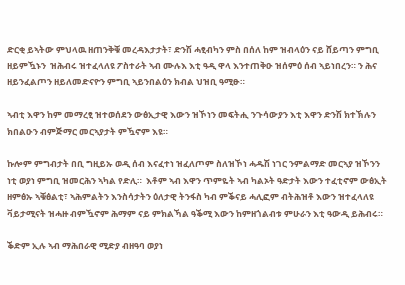ድርቂ ይኣትው ምህላዉ ዘጠንቅቑ መረዳእታታት፣ ድንሽ ሓፂብካን ምስ በሰለ ከም ዝብላዕን ናይ ሸይጣን ምግቢ ዘይምዃኑን  ዝሕብሩ ዝተፈላለዩ ፖስተራት ኣብ ሙሉእ እቲ ዓዲ ዋላ እንተጠቅዑ ዝሰምዕ ሰብ ኣይነበረን። ን ሕና ዘይንፈልጦን ዘይለመድናዮን ምግቢ ኣይንበልዕን ክብል ህዝቢ ዓሚፁ።

ኣብቲ እዋን ከም መማረፂ ዝተወሰደን ውፅኢታዊ እውን ዝኾነን መፍትሒ ንጉሳውያን እቲ እዋን ድንሽ ክተኽሉን ክበልዑን ብምጅማር መርኣያታት ምዃኖም እዩ።

ኩሎም ምግብታት በቢ ግዚይኡ ወዲ ሰብ እናፈተነ ዝፈለጦም ስለዝኾነ ሓዱሽ ነገር ንምልማድ መርኣያ ዝኾንን ነቲ ወያነ ምግቢ ዝመርሕን ኣካል የድሊ።  እቶም ኣብ እዋን ጥምዬት ኣብ ካልኦት ዓድታት እውን ተፈቲኖም ውፅኢት ዘምፅኡ ኣቑፅልቲ፣ ኣሕምልትን እንስሳታትን ዕለታዊ ትንፋስ ካብ ምቕናይ ሓሊፎም ብትሕዝቶ እውን ዝተፈላለዩ ቫይታሚናት ዝሓዙ ብምዃኖም ሕማም ናይ ምክልኻል ዓቕሚ እውን ከምዘጎልብቱ ምሁራን እቲ ዓውዲ ይሕብሩ።

ቕድም ኢሉ ኣብ ማሕበራዊ ሚድያ ብዘዓባ ወያነ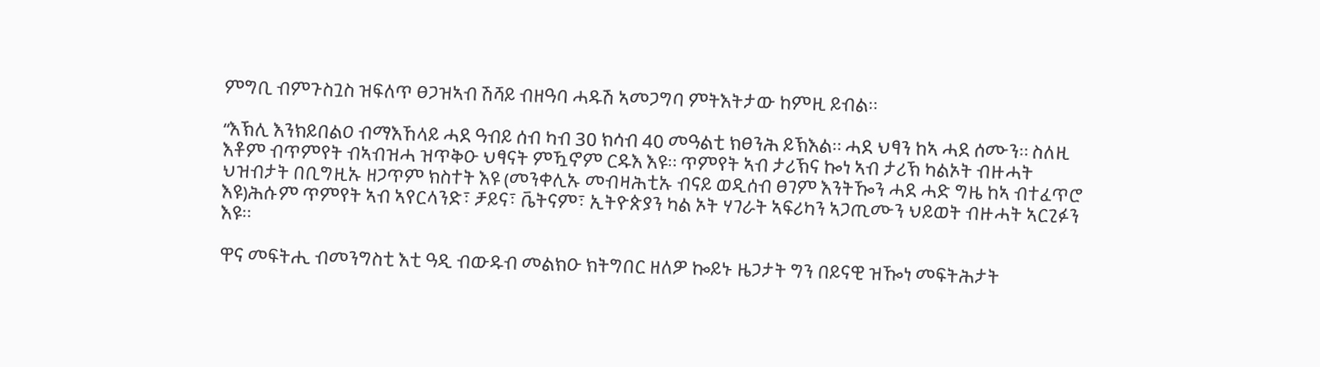ምግቢ ብምጉስጓስ ዝፍለጥ ፀጋዝኣብ ሽሻይ ብዘዓባ ሓዱሽ ኣመጋግባ ምትእትታው ከምዚ ይብል።

“እኽሊ እንክይበልዐ ብማእኸላይ ሓደ ዓብይ ሰብ ካብ 30 ክሳብ 40 መዓልቲ ክፀንሕ ይኽእል። ሓደ ህፃን ከኣ ሓደ ሰሙን። ስለዚ እቶም ብጥምየት ብኣብዝሓ ዝጥቅዑ ህፃናት ምዃኖም ርዱእ እዩ። ጥምየት ኣብ ታሪኽና ኰነ ኣብ ታሪኽ ካልኦት ብዙሓት ህዝብታት በቢግዚኡ ዘጋጥም ክስተት እዩ (መንቀሊኡ መብዛሕቲኡ ብናይ ወዲሰብ ፀገም እንትዀን ሓደ ሓድ ግዜ ከኣ ብተፈጥሮ እዩ)ሕሱም ጥምየት ኣብ ኣየርላንድ፣ ቻይና፣ ቬትናም፣ ኢትዮጵያን ካል ኦት ሃገራት ኣፍሪካን ኣጋጢሙን ህይወት ብዙሓት ኣርጊፉን እዩ።

ዋና መፍትሒ ብመንግስቲ እቲ ዓዲ ብውዱብ መልክዑ ክትግበር ዘለዎ ኰይኑ ዜጋታት ግን በይናዊ ዝዀነ መፍትሕታት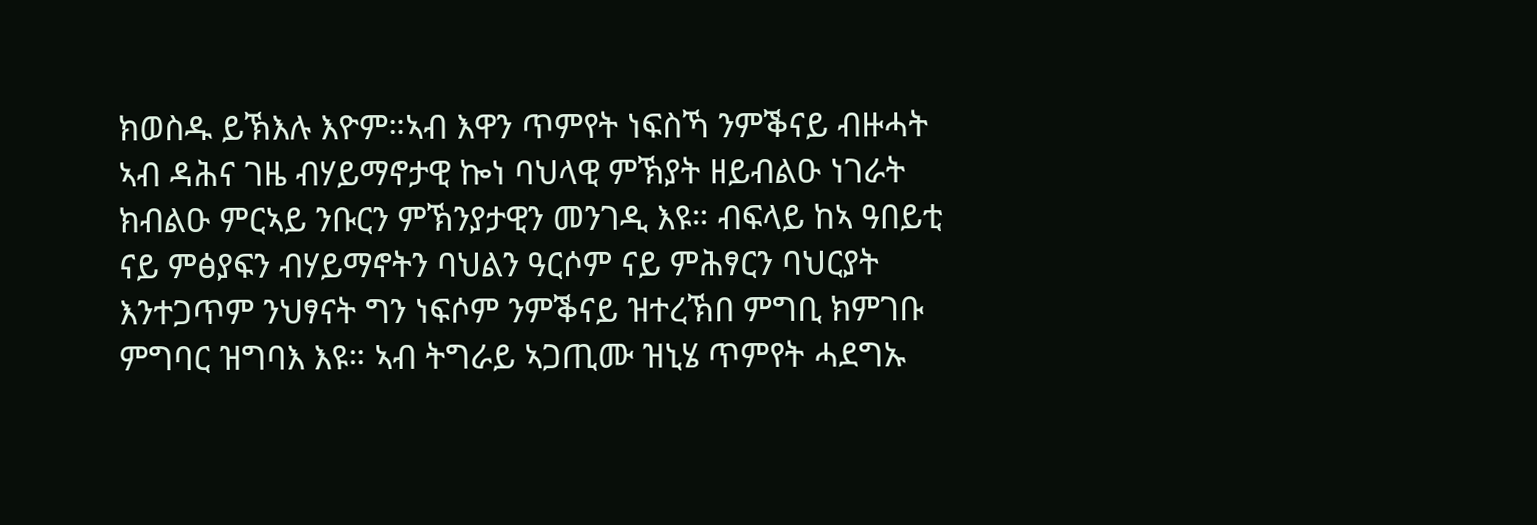ክወስዱ ይኽእሉ እዮም።ኣብ እዋን ጥምየት ነፍስኻ ንምቕናይ ብዙሓት ኣብ ዳሕና ገዜ ብሃይማኖታዊ ኰነ ባህላዊ ምኽያት ዘይብልዑ ነገራት ክብልዑ ምርኣይ ንቡርን ምኽንያታዊን መንገዲ እዩ። ብፍላይ ከኣ ዓበይቲ ናይ ምፅያፍን ብሃይማኖትን ባህልን ዓርሶም ናይ ምሕፃርን ባህርያት እንተጋጥም ንህፃናት ግን ነፍሶም ንምቕናይ ዝተረኽበ ምግቢ ክምገቡ ምግባር ዝግባእ እዩ። ኣብ ትግራይ ኣጋጢሙ ዝኒሄ ጥምየት ሓደግኡ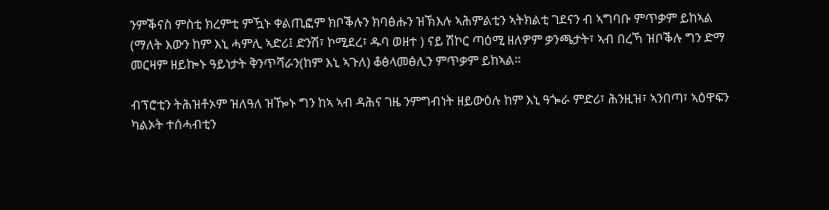ንምቕናስ ምስቲ ክረምቲ ምዃኑ ቀልጢፎም ክቦቕሉን ክባፅሑን ዝኽእሉ ኣሕምልቲን ኣትክልቲ ገደናን ብ ኣግባቡ ምጥቃም ይከኣል (ማለት እውን ከም እኒ ሓምሊ ኣድሪ፤ ድንሽ፣ ኮሚደረ፣ ዱባ ወዘተ ) ናይ ሽኮር ጣዕሚ ዘለዎም ቃንጫታት፣ ኣብ በረኻ ዝቦቕሉ ግን ድማ  መርዛም ዘይኰኑ ዓይነታት ቅንጥሻራን(ከም እኒ ኣጉለ) ቆፅላመፅሊን ምጥቃም ይከኣል።

ብፕሮቲን ትሕዝቶኦም ዝለዓለ ዝዀኑ ግን ከኣ ኣብ ዳሕና ገዜ ንምግብነት ዘይውዕሉ ከም እኒ ዓጐራ ምድሪ፣ ሕንዚዝ፣ ኣንበጣ፣ ኣዕዋፍን ካልኦት ተሰሓብቲን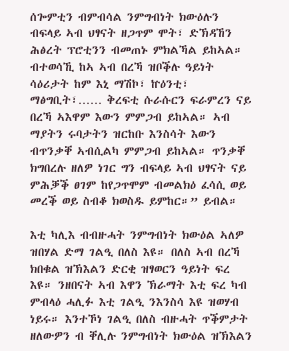ሰጐምቲን ብምብሳል ንምግብነት ክውዕሉን ብፍላይ ኣብ ህፃናት ዘጋጥም ሞት፣ ድኽዳኸን ሕፅረት ፕሮቲንን ብመጠኑ ምክልኻል ይከኣል። ብተወሳኺ ከኣ ኣብ በረኻ ዝቦቕሉ ዓይነት ሳዕሪታት ከም እኒ ማሽኮ፣ ኵዕንቲ፣ ማፅግቢት፣…… ቅረፍቲ ሱራሱርን ፍራምረን ናይ በረኻ ኣእዋም እውን ምምጋብ ይከኣል። ኣብ ማያትን ሩባታትን ዝርከቡ እንስሳት እውን ብጥንቃቐ ኣብሲልካ ምምጋብ ይከኣል። ጥንቃቐ ክግበረሉ ዘለዎ ነገር ግን ብፍላይ ኣብ ህፃናት ናይ ምሕቓቕ ፀገም ከየጋጥሞም ብመልክዕ ፈሳሲ ወይ መረቕ ወይ ስብቆ ክወስዱ ይምከር።” ይብል።

እቲ ካሊእ ብብዙሓት ንምግብነት ክውዕል ኣለዎ ዝበሃል ድማ ገልዒ በለስ እዩ። በለስ ኣብ በረኻ ክበቁል ዝኽእልን ድርቂ ዝፃወርን ዓይነት ፍረ እዩ። ንዘበናት ኣብ እዋን ኽራማት እቲ ፍረ ካብ ምብላዕ ሓሊፉ እቲ ገልዒ ንእንስሳ እዩ ዝወሃብ ነይሩ። እንተኾነ ገልዒ በለስ ብዙሓት ጥቕምታት ዘለውዎን ብ ቐሊሉ ንምግብነት ክውዕል ዝኽእልን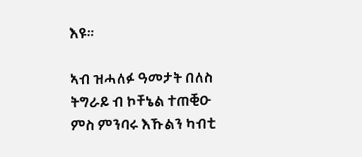እዩ።

ኣብ ዝሓለፉ ዓመታት በለስ ትግራይ ብ ኮቸኔል ተጠቒዑ ምስ ምንባሩ እኹልን ካብቲ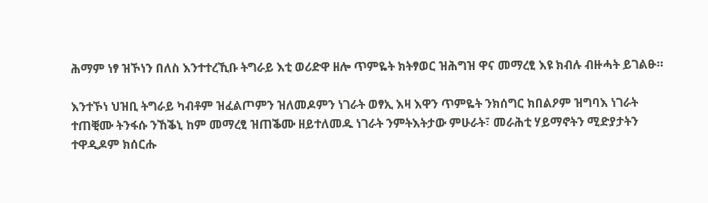ሕማም ነፃ ዝኾነን በለስ እንተተረኺቡ ትግራይ እቲ ወሪድዋ ዘሎ ጥምዬት ክትፃወር ዝሕግዝ ዋና መማረፂ እዩ ክብሉ ብዙሓት ይገልፁ።

እንተኾነ ህዝቢ ትግራይ ካብቶም ዝፈልጦምን ዝለመዶምን ነገራት ወፃኢ እዛ እዋን ጥምዬት ንክሰግር ክበልዖም ዝግባእ ነገራት ተጠቒሙ ትንፋሱ ንኸቕኒ ከም መማረፂ ዝጠቕሙ ዘይተለመዱ ነገራት ንምትእትታው ምሁራት፣ መራሕቲ ሃይማኖትን ሚድያታትን ተዋዲዶም ክሰርሑ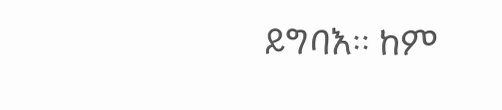ይግባእ። ከም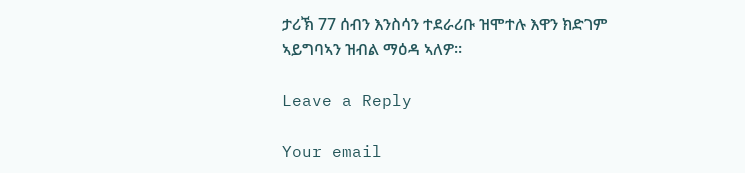ታሪኽ 77 ሰብን እንስሳን ተደራሪቡ ዝሞተሉ እዋን ክድገም ኣይግባኣን ዝብል ማዕዳ ኣለዎ።

Leave a Reply

Your email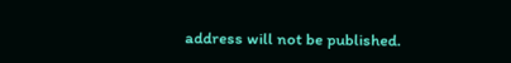address will not be published.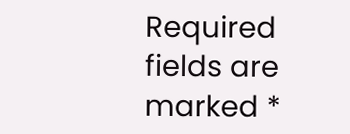Required fields are marked *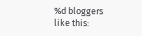%d bloggers like this: